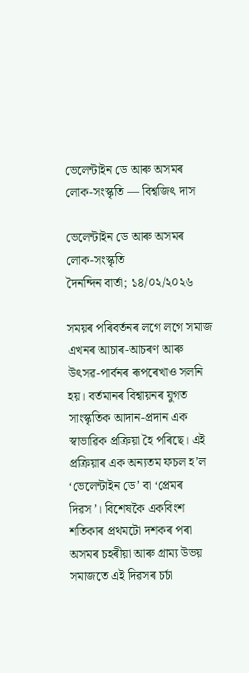ভেলেন্টাইন ডে আৰু অসমৰ লোক-সংস্কৃতি — বিশ্বজিৎ দাস

ভেলেন্টাইন ডে আৰু অসমৰ লোক-সংস্কৃতি
দৈনন্দিন বাৰ্তা; ১৪/০২/২০২৬

সময়ৰ পৰিবৰ্তনৰ লগে লগে সমাজ এখনৰ আচাৰ-আচৰণ আৰু উৎসৱ-পাৰ্বনৰ ৰূপৰেখাও সলনি হয়। বৰ্তমানৰ বিশ্বায়নৰ যুগত সাংস্কৃতিক আদান-প্ৰদান এক স্বাভাৱিক প্ৰক্ৰিয়া হৈ পৰিছে। এই প্ৰক্ৰিয়াৰ এক অন্যতম ফচল হ’ল ‘ভেলেন্টাইন ডে’ বা ‘প্ৰেমৰ দিৱস’। বিশেষকৈ একবিংশ শতিকাৰ প্ৰথমটো দশকৰ পৰা অসমৰ চহৰীয়া আৰু গ্ৰাম্য উভয় সমাজতে এই দিৱসৰ চৰ্চা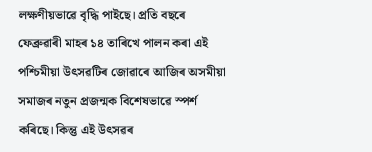লক্ষণীয়ভাৱে বৃদ্ধি পাইছে। প্ৰতি বছৰে ফেব্ৰুৱাৰী মাহৰ ১৪ তাৰিখে পালন কৰা এই পশ্চিমীয়া উৎসৱটিৰ জোৱাৰে আজিৰ অসমীয়া সমাজৰ নতুন প্ৰজন্মক বিশেষভাৱে স্পৰ্শ কৰিছে। কিন্তু এই উৎসৱৰ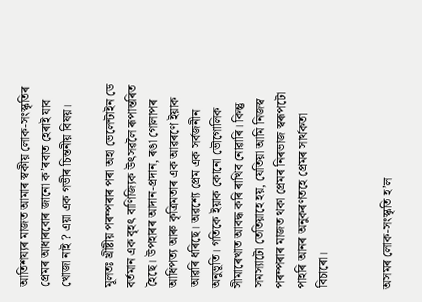আতিশয্যৰ মাজত আমাৰ স্বকীয় লোক-সংস্কৃতিৰ প্ৰেমৰ আধাৰবোৰ জানো ক’ৰবাত হেৰাই যাব খোজা নাই ? এয়া এক গভীৰ চিন্তনীয় বিষয়।

মূলতঃ খ্ৰীষ্টীয় পৰম্পৰাৰ পৰা অহা ভেলেন্টাইন ডে বৰ্তমান এক বৃহৎ বাণিজ্যিক উৎসৱলৈ ৰূপান্তৰিত হৈছে। উপহাৰৰ আদান-প্ৰদান, ৰঙা গোলাপৰ আধিপত্য আৰু কৃত্ৰিমতাৰ এক আৱৰণে ইয়াক আৱৰি ধৰিছে। অৱশ্যে প্ৰেম এক সৰ্বজনীন অনুভূতি। গতিকে ইয়াক কোনো ভৌগোলিক সীমাৰেখাত আবদ্ধ কৰি ৰাখিব নোৱাৰি। কিন্তু সমস্যাটো তেতিয়াহে হয়, যেতিয়া আমি নিজস্ব পৰম্পৰাৰ মাজত থকা প্ৰেমৰ নিৰভাজ স্বৰূপটো পাহৰি আনৰ অনুকৰণতহে প্ৰেমৰ সার্থকতা বিচাৰো।


অসমৰ লোক-সংস্কৃতি হ’ল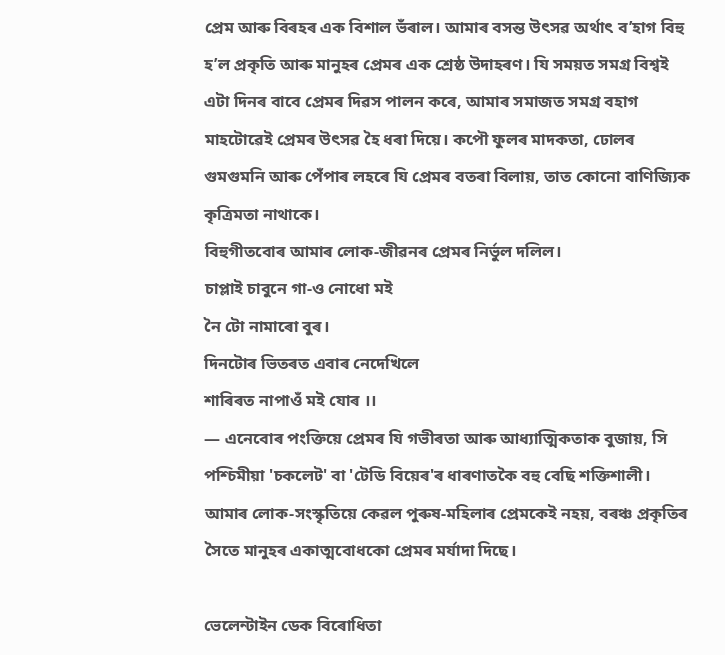প্ৰেম আৰু বিৰহৰ এক বিশাল ভঁৰাল। আমাৰ বসন্ত উৎসৱ অৰ্থাৎ ব’হাগ বিহু হ’ল প্ৰকৃতি আৰু মানুহৰ প্ৰেমৰ এক শ্ৰেষ্ঠ উদাহৰণ। যি সময়ত সমগ্ৰ বিশ্বই এটা দিনৰ বাবে প্ৰেমৰ দিৱস পালন কৰে, আমাৰ সমাজত সমগ্ৰ বহাগ মাহটোৱেই প্ৰেমৰ উৎসৱ হৈ ধৰা দিয়ে। কপৌ ফুলৰ মাদকতা, ঢোলৰ গুমগুমনি আৰু পেঁপাৰ লহৰে যি প্ৰেমৰ বতৰা বিলায়, তাত কোনো বাণিজ্যিক কৃত্ৰিমতা নাথাকে।
বিহুগীতবোৰ আমাৰ লোক-জীৱনৰ প্ৰেমৰ নিৰ্ভুল দলিল।
চাপ্লাই চাবুনে গা-ও নোধো ম‌ই
নৈ টো নামাৰো বুৰ।
দিনটোৰ ভিতৰত এবাৰ নেদেখিলে
শাৰিৰত নাপাওঁ মই যোৰ ।।
— এনেবোৰ পংক্তিয়ে প্ৰেমৰ যি গভীৰতা আৰু আধ্যাত্মিকতাক বুজায়, সি পশ্চিমীয়া 'চকলেট' বা 'টেডি বিয়েৰ'ৰ ধাৰণাতকৈ বহু বেছি শক্তিশালী। আমাৰ লোক-সংস্কৃতিয়ে কেৱল পুৰুষ-মহিলাৰ প্ৰেমকেই নহয়, বৰঞ্চ প্ৰকৃতিৰ সৈতে মানুহৰ একাত্মবোধকো প্ৰেমৰ মৰ্যাদা দিছে।

ভেলেন্টাইন ডেক বিৰোধিতা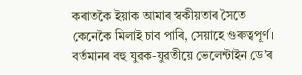কৰাতকৈ ইয়াক আমাৰ স্বকীয়তাৰ সৈতে কেনেকৈ মিলাই চাব পাৰি, সেয়াহে গুৰুত্বপূৰ্ণ। বৰ্তমানৰ বহু যুৱক-যুৱতীয়ে ভেলেন্টাইন ডে’ৰ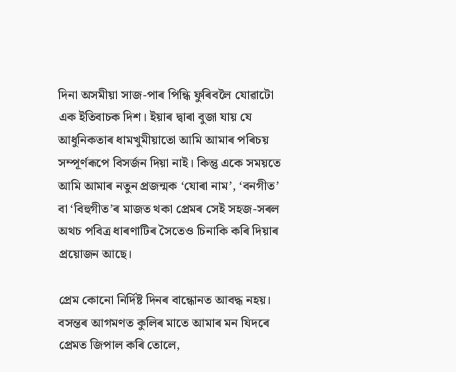দিনা অসমীয়া সাজ-পাৰ পিন্ধি ফুৰিবলৈ যোৱাটো এক ইতিবাচক দিশ। ইয়াৰ দ্বাৰা বুজা যায় যে আধুনিকতাৰ ধামখুমীয়াতো আমি আমাৰ পৰিচয় সম্পূৰ্ণৰূপে বিসৰ্জন দিয়া নাই। কিন্তু একে সময়তে আমি আমাৰ নতুন প্ৰজন্মক ‘যোৰা নাম’, ‘বনগীত’ বা ‘বিহুগীত’ৰ মাজত থকা প্ৰেমৰ সেই সহজ-সৰল অথচ পবিত্ৰ ধাৰণাটিৰ সৈতেও চিনাকি কৰি দিয়াৰ প্ৰয়োজন আছে।

প্ৰেম কোনো নির্দিষ্ট দিনৰ বান্ধোনত আবদ্ধ নহয়। বসন্তৰ আগমণত কুলিৰ মাতে আমাৰ মন যিদৰে প্ৰেমত জিপাল কৰি তোলে,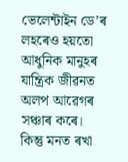ভেলেন্টাইন ডে’ৰ লহৰেও হয়তো আধুনিক মানুহৰ যান্ত্ৰিক জীৱনত অলপ আৱেগৰ সঞ্চাৰ কৰে। কিন্তু মনত ৰখা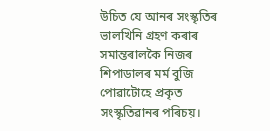উচিত যে আনৰ সংস্কৃতিৰ ভালখিনি গ্ৰহণ কৰাৰ সমান্তৰালকৈ নিজৰ শিপাডালৰ মৰ্ম বুজি পোৱাটোহে প্ৰকৃত সংস্কৃতিৱানৰ পৰিচয়।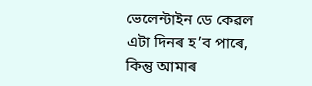ভেলেন্টাইন ডে কেৱল এটা দিনৰ হ’ব পাৰে, কিন্তু আমাৰ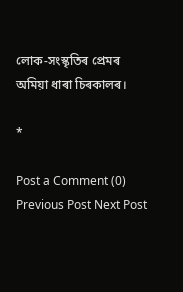লোক-সংস্কৃতিৰ প্ৰেমৰ অমিয়া ধাৰা চিৰকালৰ।

*

Post a Comment (0)
Previous Post Next Post